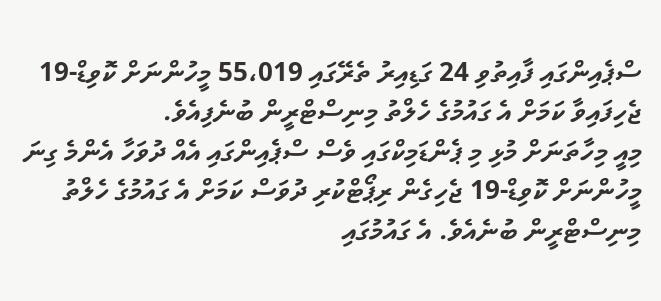ސްޕެއިންގައި ފާއިތުވި 24 ގަޑިއިރު ތެރޭގައި 55،019 މީހުންނަށް ކޮވިޑް-19 ޖެހިފައިވާ ކަމަށް އެ ގައުމުގެ ހެލްތު މިނިސްޓްރީން ބުނެފިއެވެ.
މިއީ މިހާތަނަށް މުޅި މި ޕެންޑަމިކްގައި ވެސް ސްޕެއިންގައި އެއް ދުވަހާ އެންމެ ގިނަ މީހުންނަށް ކޮވިޑް-19 ޖެހިގެން ރިޕޯޓްކުރި ދުވަސް ކަމަށް އެ ގައުމުގެ ހެލްތު މިނިސްޓްރީން ބުނެއެވެ. އެ ގައުމުގައި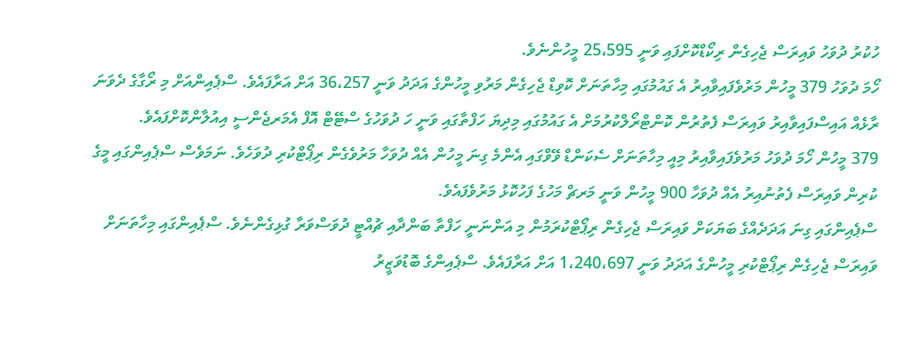ހުކުރު ދުވަހު ވައިރަސް ޖެހިގެން ރިކޯޑްކޮށްފައި ވަނީ 25،595 މީހުންނެވެ.
ހޯމަ ދުވަހު 379 މީހުން މަރުވެފައިވާއިރު އެ ގައުމުގައި މިހާތަނަށް ކޮވިޑް ޖެހިގެން މަރުވި މީހުންގެ އަދަދު ވަނީ 36،257 އަށް އަރާފައެވެ. ސްޕެއިންއަށް މި ރޯގާގެ ދެވަނަ ރާޅެއް އައިސްފައިވާއިރު ވައިރަސް ފެތުރުން ކޮންޓްރޯލްކުރުމަށް އެ ގައުމުގައި މިދިޔަ ހަފްތާގައި ވަނީ ހަ ދުވަހުގެ ސްޓޭޓް އޮފް އެމަރޖެންސީ އިއުލާންކޮށްފައެވެ.
379 މީހުން ހޯމަ ދުވަހު މަރުވެފައިވާއިރު މިއީ މިހާތަނަށް ސެކަންޑް ވޭވްގައި އެންމެ ގިނަ މީހުން އެއް ދުވަހާ މަރުވެގެން ރިޕޯޓްކުރި ދުވަހެވެ. ނަމަވެސް ސްޕެއިންގައި މީގެ ކުރިން ވައިރަސް ފެތުނުއިރު އެއް ދުވަހާ 900 މީހުން ވަނީ މަރޗް މަހުގެ ފަހުކޮޅު މަރުވެފައެވެ.
ސްޕެއިންގައި ގިނަ އަދަދެއްގެ ބަޔަކަށް ވައިރަސް ޖެހިގެން ރިޕޯޓްކުރަމުން މި އަންނަނީ ހަފްތާ ބަންދާއި ޗުއްޓީ ދުވަސްވަރާ ގުޅިގެންނެވެ. ސްޕެއިންގައި މިހާތަނަށް ވައިރަސް ޖެހިގެން ރިޕޯޓްކުރި މީހުންގެ އަދަދު ވަނީ 1،240،697 އަށް އަރާފައެވެ. ސްޕެއިންގެ ބޮޑުވަޒީރު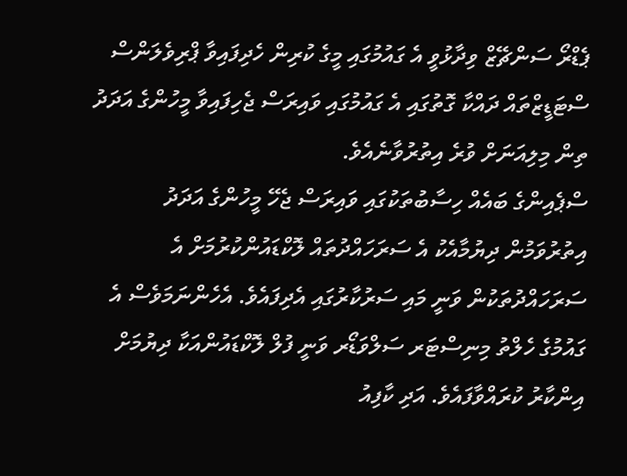ޕެޑްރޯ ސަންޗޭޒް ވިދާޅުވީ އެ ގައުމުގައި މީގެ ކުރިން ހެދިފައިވާ ޕްރިވެލަންސް ސްޓަޑީޒްތައް ދައްކާ ގޮތުގައި އެ ގައުމުގައި ވައިރަސް ޖެހިފައިވާ މީހުންގެ އަދަދު ތިން މިލިއަނަށް ވުރެ އިތުރުވާނެއެވެ.
ސްޕެއިންގެ ބައެއް ހިސާބުތަކުގައި ވައިރަސް ޖެހޭ މީހުންގެ އަދަދު އިތުރުވަމުން ދިޔުމާއެކު އެ ސަރަހައްދުތައް ލޮކްޑައުންކުރުމަށް އެ ސަރަހައްދުތަކުން ވަނީ މައި ސަރުކާރުގައި އެދިފައެވެ. އެހެންނަމަވެސް އެ ގައުމުގެ ހެލްތު މިނިސްޓަރ ސަލްވަޑޯރ ވަނީ ފުލް ލޮކްޑައުންއަކާ ދިޔުމަށް އިންކާރު ކުރައްވާފައެވެ. އަދި ކާފިއު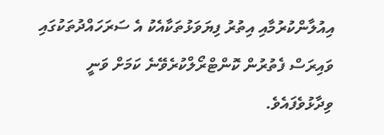އިއުލާންކުރުމާއި އިތުރު ފިޔަވަޅުތަކާއެކު އެ ސަރަހައްދުތަކުގައި ވައިރަސް ފެތުރުން ކޮންޓްރޯލްކުރެވޭނެ ކަމަށް ވަނީ ވިދާޅުވެފައެވެ.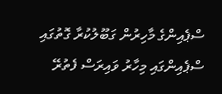ސްޕެއިންގެ މާހިރުން ގަބޫލުކުރާ ގޮތުގައި ސްޕެއިންގައި މިހާރު ވައިރަސް ފެތުރޭ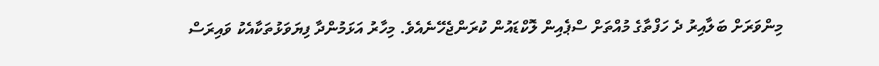މިންވަރަށް ބަލާއިރު ދެ ހަފްތާގެ މުއްތަށް ސްޕެއިން ލޮކްޑައުން ކުރަންޖެހޭނެއެވެ. މިހާރު އަޅަމުންދާ ފިޔަވަޅުތަކާއެކު ވައިރަސް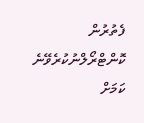ފެތުރުން ކޮންޓްރޯލްނުކުރެވޭނެ ކަމަށް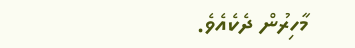މާހިރުން ދެކެއެވެ.